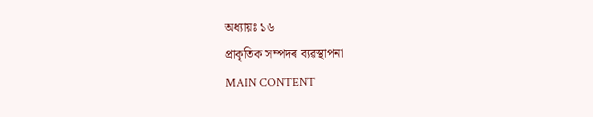অধ্যায়ঃ ১৬
প্রাকৃতিক সম্পদৰ ব্যৱস্থাপনা
MAIN CONTENT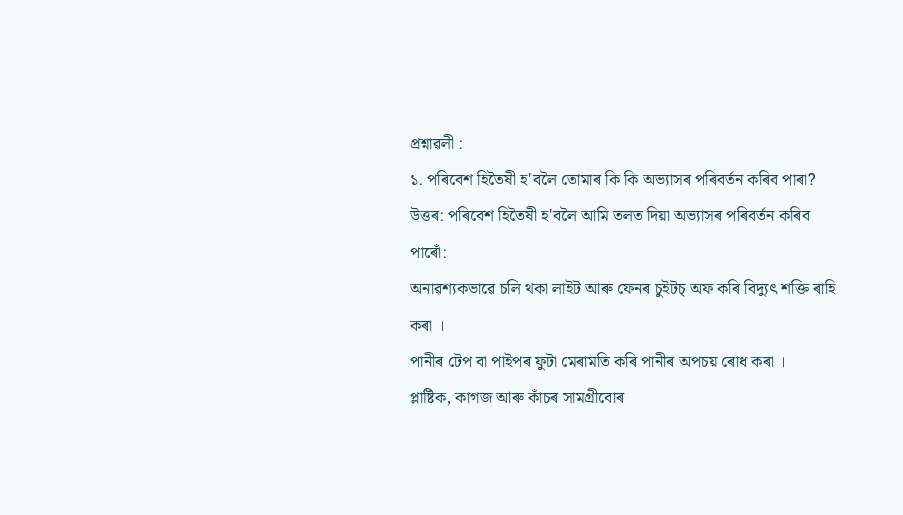প্ৰশ্নাৱলী :
১. পৰিবেশ হিতৈষী হ'বলৈ তোমাৰ কি কি অভ্যাসৰ পৰিবৰ্তন কৰিব পাৰা?
উত্তৰ: পৰিবেশ হিতৈষী হ'বলৈ আমি তলত দিয়া অভ্যাসৰ পৰিবৰ্তন কৰিব পাৰোঁ:
অনাৱশ্যকভাৱে চলি থকা লাইট আৰু ফেনৰ চুইটচ্ অফ কৰি বিদ্যুৎ শক্তি ৰাহি কৰা ।
পানীৰ টেপ বা পাইপৰ ফুটা মেৰামতি কৰি পানীৰ অপচয় ৰোধ কৰা ।
প্লাষ্টিক, কাগজ আৰু কাঁচৰ সামগ্ৰীবোৰ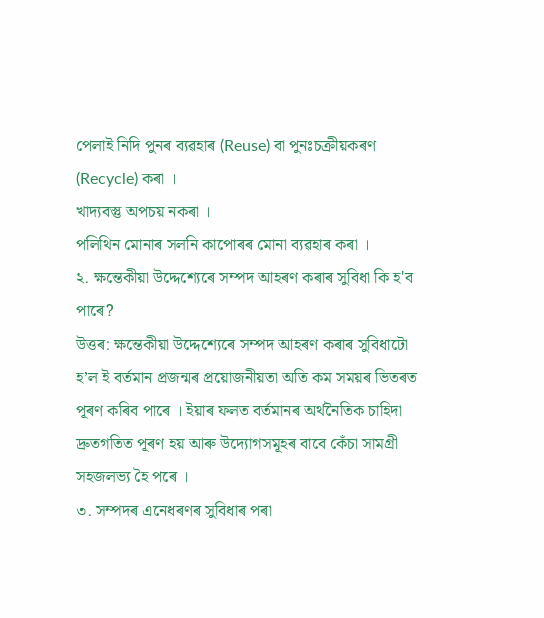পেলাই নিদি পুনৰ ব্যৱহাৰ (Reuse) বা পুনঃচক্ৰীয়কৰণ (Recycle) কৰা ।
খাদ্যবস্তু অপচয় নকৰা ।
পলিথিন মোনাৰ সলনি কাপোৰৰ মোনা ব্যৱহাৰ কৰা ।
২. ক্ষন্তেকীয়া উদ্দেশ্যেৰে সম্পদ আহৰণ কৰাৰ সুবিধা কি হ'ব পাৰে?
উত্তৰ: ক্ষন্তেকীয়া উদ্দেশ্যেৰে সম্পদ আহৰণ কৰাৰ সুবিধাটো হ’ল ই বৰ্তমান প্ৰজন্মৰ প্ৰয়োজনীয়তা অতি কম সময়ৰ ভিতৰত পূৰণ কৰিব পাৰে । ইয়াৰ ফলত বৰ্তমানৰ অৰ্থনৈতিক চাহিদা দ্ৰুতগতিত পূৰণ হয় আৰু উদ্যোগসমূহৰ বাবে কেঁচা সামগ্ৰী সহজলভ্য হৈ পৰে ।
৩. সম্পদৰ এনেধৰণৰ সুবিধাৰ পৰা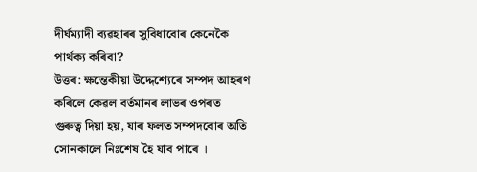দীৰ্ঘম্যাদী ব্যৱহাৰৰ সুবিধাবোৰ কেনেকৈ পাৰ্থক্য কৰিবা?
উত্তৰ: ক্ষন্তেকীয়া উদ্দেশ্যেৰে সম্পদ আহৰণ কৰিলে কেৱল বৰ্তমানৰ লাভৰ ওপৰত গুৰুত্ব দিয়া হয়, যাৰ ফলত সম্পদবোৰ অতি সোনকালে নিঃশেষ হৈ যাব পাৰে ।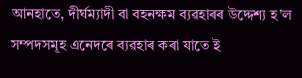আনহাতে, দীৰ্ঘম্যাদী বা বহনক্ষম ব্যৱহাৰৰ উদ্দেশ্য হ’ল সম্পদসমূহ এনেদৰে ব্যৱহাৰ কৰা যাতে ই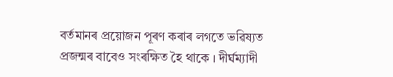বৰ্তমানৰ প্ৰয়োজন পূৰণ কৰাৰ লগতে ভৱিষ্যত প্ৰজন্মৰ বাবেও সংৰক্ষিত হৈ থাকে । দীৰ্ঘম্যাদী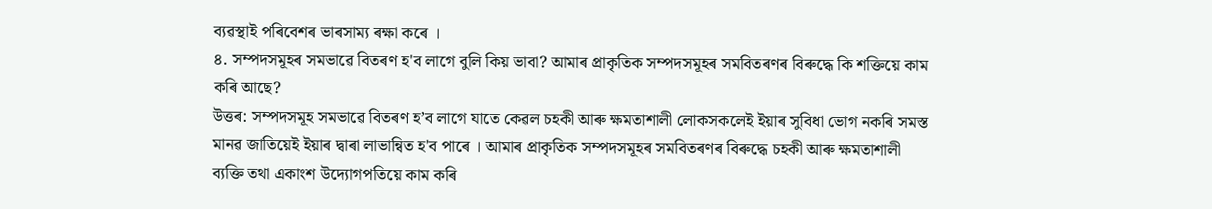ব্যৱস্থাই পৰিবেশৰ ভাৰসাম্য ৰক্ষা কৰে ।
৪. সম্পদসমূহৰ সমভাৱে বিতৰণ হ'ব লাগে বুলি কিয় ভাবা? আমাৰ প্ৰাকৃতিক সম্পদসমূহৰ সমবিতৰণৰ বিৰুদ্ধে কি শক্তিয়ে কাম কৰি আছে?
উত্তৰ: সম্পদসমূহ সমভাৱে বিতৰণ হ’ব লাগে যাতে কেৱল চহকী আৰু ক্ষমতাশালী লোকসকলেই ইয়াৰ সুবিধা ভোগ নকৰি সমস্ত মানৱ জাতিয়েই ইয়াৰ দ্বাৰা লাভান্বিত হ'ব পাৰে । আমাৰ প্ৰাকৃতিক সম্পদসমূহৰ সমবিতৰণৰ বিৰুদ্ধে চহকী আৰু ক্ষমতাশালী ব্যক্তি তথা একাংশ উদ্যোগপতিয়ে কাম কৰি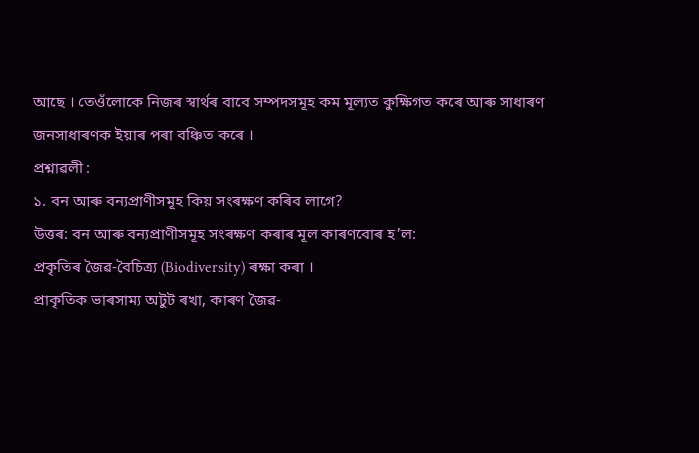আছে । তেওঁলোকে নিজৰ স্বাৰ্থৰ বাবে সম্পদসমূহ কম মূল্যত কুক্ষিগত কৰে আৰু সাধাৰণ জনসাধাৰণক ইয়াৰ পৰা বঞ্চিত কৰে ।
প্ৰশ্নাৱলী :
১. বন আৰু বন্যপ্ৰাণীসমূহ কিয় সংৰক্ষণ কৰিব লাগে?
উত্তৰ: বন আৰু বন্যপ্ৰাণীসমূহ সংৰক্ষণ কৰাৰ মূল কাৰণবোৰ হ’ল:
প্ৰকৃতিৰ জৈৱ-বৈচিত্ৰ্য (Biodiversity) ৰক্ষা কৰা ।
প্ৰাকৃতিক ভাৰসাম্য অটুট ৰখা, কাৰণ জৈৱ-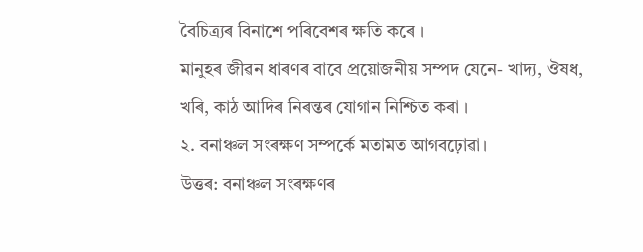বৈচিত্ৰ্যৰ বিনাশে পৰিবেশৰ ক্ষতি কৰে ।
মানুহৰ জীৱন ধাৰণৰ বাবে প্ৰয়োজনীয় সম্পদ যেনে- খাদ্য, ঔষধ, খৰি, কাঠ আদিৰ নিৰন্তৰ যোগান নিশ্চিত কৰা ।
২. বনাঞ্চল সংৰক্ষণ সম্পৰ্কে মতামত আগবঢ়োৱা।
উত্তৰ: বনাঞ্চল সংৰক্ষণৰ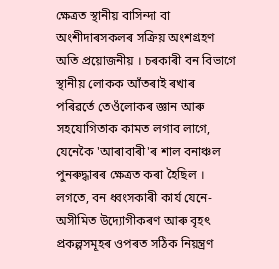ক্ষেত্ৰত স্থানীয় বাসিন্দা বা অংশীদাৰসকলৰ সক্ৰিয় অংশগ্ৰহণ অতি প্ৰয়োজনীয় । চৰকাৰী বন বিভাগে স্থানীয় লোকক আঁতৰাই ৰখাৰ পৰিৱৰ্তে তেওঁলোকৰ জ্ঞান আৰু সহযোগিতাক কামত লগাব লাগে, যেনেকৈ 'আৰাবাৰী'ৰ শাল বনাঞ্চল পুনৰুদ্ধাৰৰ ক্ষেত্ৰত কৰা হৈছিল । লগতে, বন ধ্বংসকাৰী কাৰ্য যেনে- অসীমিত উদ্যোগীকৰণ আৰু বৃহৎ প্ৰকল্পসমূহৰ ওপৰত সঠিক নিয়ন্ত্ৰণ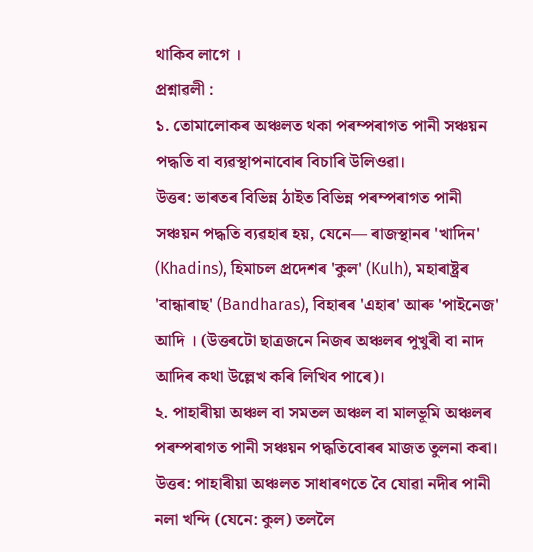থাকিব লাগে ।
প্ৰশ্নাৱলী :
১. তোমালোকৰ অঞ্চলত থকা পৰম্পৰাগত পানী সঞ্চয়ন পদ্ধতি বা ব্যৱস্থাপনাবোৰ বিচাৰি উলিওৱা।
উত্তৰ: ভাৰতৰ বিভিন্ন ঠাইত বিভিন্ন পৰম্পৰাগত পানী সঞ্চয়ন পদ্ধতি ব্যৱহাৰ হয়, যেনে— ৰাজস্থানৰ 'খাদিন' (Khadins), হিমাচল প্ৰদেশৰ 'কুল' (Kulh), মহাৰাষ্ট্ৰৰ 'বান্ধাৰাছ' (Bandharas), বিহাৰৰ 'এহাৰ' আৰু 'পাইনেজ' আদি । (উত্তৰটো ছাত্ৰজনে নিজৰ অঞ্চলৰ পুখুৰী বা নাদ আদিৰ কথা উল্লেখ কৰি লিখিব পাৰে)।
২. পাহাৰীয়া অঞ্চল বা সমতল অঞ্চল বা মালভূমি অঞ্চলৰ পৰম্পৰাগত পানী সঞ্চয়ন পদ্ধতিবোৰৰ মাজত তুলনা কৰা।
উত্তৰ: পাহাৰীয়া অঞ্চলত সাধাৰণতে বৈ যোৱা নদীৰ পানী নলা খন্দি (যেনে: কুল) তললৈ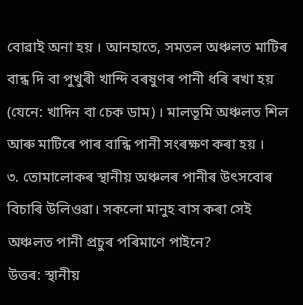বোৱাই অনা হয় । আনহাতে, সমতল অঞ্চলত মাটিৰ বান্ধ দি বা পুখুৰী খান্দি বৰষুণৰ পানী ধৰি ৰখা হয় (যেনে: খাদিন বা চেক ডাম) । মালভূমি অঞ্চলত শিল আৰু মাটিৰে পাৰ বান্ধি পানী সংৰক্ষণ কৰা হয় ।
৩. তোমালোকৰ স্থানীয় অঞ্চলৰ পানীৰ উৎসবোৰ বিচাৰি উলিওৱা। সকলো মানুহ বাস কৰা সেই অঞ্চলত পানী প্ৰচুৰ পৰিমাণে পাইনে?
উত্তৰ: স্থানীয়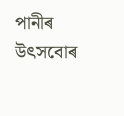পানীৰ উৎসবোৰ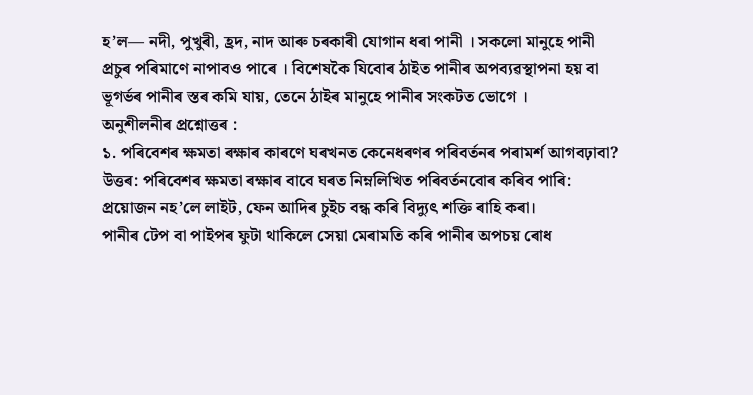হ’ল— নদী, পুখুৰী, হ্ৰদ, নাদ আৰু চৰকাৰী যোগান ধৰা পানী । সকলো মানুহে পানী প্ৰচুৰ পৰিমাণে নাপাবও পাৰে । বিশেষকৈ যিবোৰ ঠাইত পানীৰ অপব্যৱস্থাপনা হয় বা ভূগৰ্ভৰ পানীৰ স্তৰ কমি যায়, তেনে ঠাইৰ মানুহে পানীৰ সংকটত ভোগে ।
অনুশীলনীৰ প্ৰশ্নোত্তৰ :
১. পৰিবেশৰ ক্ষমতা ৰক্ষাৰ কাৰণে ঘৰখনত কেনেধৰণৰ পৰিবৰ্তনৰ পৰামৰ্শ আগবঢ়াবা?
উত্তৰ: পৰিবেশৰ ক্ষমতা ৰক্ষাৰ বাবে ঘৰত নিম্নলিখিত পৰিবৰ্তনবোৰ কৰিব পাৰি:
প্ৰয়োজন নহ’লে লাইট, ফেন আদিৰ চুইচ বন্ধ কৰি বিদ্যুৎ শক্তি ৰাহি কৰা।
পানীৰ টেপ বা পাইপৰ ফুটা থাকিলে সেয়া মেৰামতি কৰি পানীৰ অপচয় ৰোধ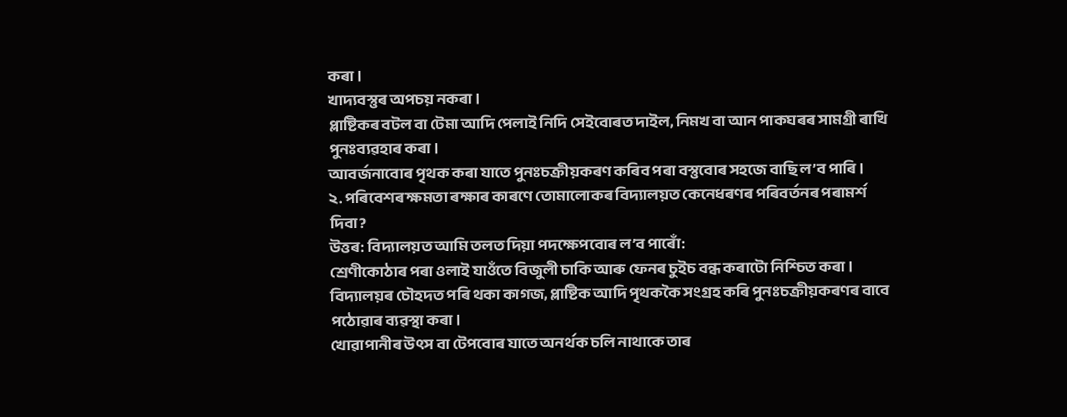কৰা।
খাদ্যবস্তুৰ অপচয় নকৰা।
প্লাষ্টিকৰ বটল বা টেমা আদি পেলাই নিদি সেইবোৰত দাইল, নিমখ বা আন পাকঘৰৰ সামগ্ৰী ৰাখি পুনঃব্যৱহাৰ কৰা।
আবৰ্জনাবোৰ পৃথক কৰা যাতে পুনঃচক্ৰীয়কৰণ কৰিব পৰা বস্তুবোৰ সহজে বাছি ল’ব পাৰি।
২. পৰিবেশৰ ক্ষমতা ৰক্ষাৰ কাৰণে তোমালোকৰ বিদ্যালয়ত কেনেধৰণৰ পৰিবৰ্তনৰ পৰামৰ্শ দিবা?
উত্তৰ: বিদ্যালয়ত আমি তলত দিয়া পদক্ষেপবোৰ ল’ব পাৰোঁ:
শ্ৰেণীকোঠাৰ পৰা ওলাই যাওঁতে বিজুলী চাকি আৰু ফেনৰ চুইচ বন্ধ কৰাটো নিশ্চিত কৰা।
বিদ্যালয়ৰ চৌহদত পৰি থকা কাগজ, প্লাষ্টিক আদি পৃথককৈ সংগ্ৰহ কৰি পুনঃচক্ৰীয়কৰণৰ বাবে পঠোৱাৰ ব্যৱস্থা কৰা।
খোৱাপানীৰ উৎস বা টেপবোৰ যাতে অনৰ্থক চলি নাথাকে তাৰ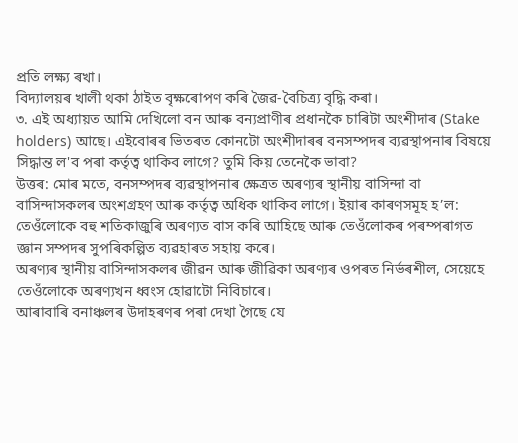প্ৰতি লক্ষ্য ৰখা।
বিদ্যালয়ৰ খালী থকা ঠাইত বৃক্ষৰোপণ কৰি জৈৱ-বৈচিত্ৰ্য বৃদ্ধি কৰা।
৩. এই অধ্যায়ত আমি দেখিলো বন আৰু বন্যপ্ৰাণীৰ প্ৰধানকৈ চাৰিটা অংশীদাৰ (Stake holders) আছে। এইবোৰৰ ভিতৰত কোনটো অংশীদাৰৰ বনসম্পদৰ ব্যৱস্থাপনাৰ বিষয়ে সিদ্ধান্ত ল'ব পৰা কর্তৃত্ব থাকিব লাগে? তুমি কিয় তেনেকৈ ভাবা?
উত্তৰ: মোৰ মতে, বনসম্পদৰ ব্যৱস্থাপনাৰ ক্ষেত্ৰত অৰণ্যৰ স্থানীয় বাসিন্দা বা বাসিন্দাসকলৰ অংশগ্ৰহণ আৰু কৰ্তৃত্ব অধিক থাকিব লাগে। ইয়াৰ কাৰণসমূহ হ’ল:
তেওঁলোকে বহু শতিকাজুৰি অৰণ্যত বাস কৰি আহিছে আৰু তেওঁলোকৰ পৰম্পৰাগত জ্ঞান সম্পদৰ সুপৰিকল্পিত ব্যৱহাৰত সহায় কৰে।
অৰণ্যৰ স্থানীয় বাসিন্দাসকলৰ জীৱন আৰু জীৱিকা অৰণ্যৰ ওপৰত নিৰ্ভৰশীল, সেয়েহে তেওঁলোকে অৰণ্যখন ধ্বংস হোৱাটো নিবিচাৰে।
আৰাবাৰি বনাঞ্চলৰ উদাহৰণৰ পৰা দেখা গৈছে যে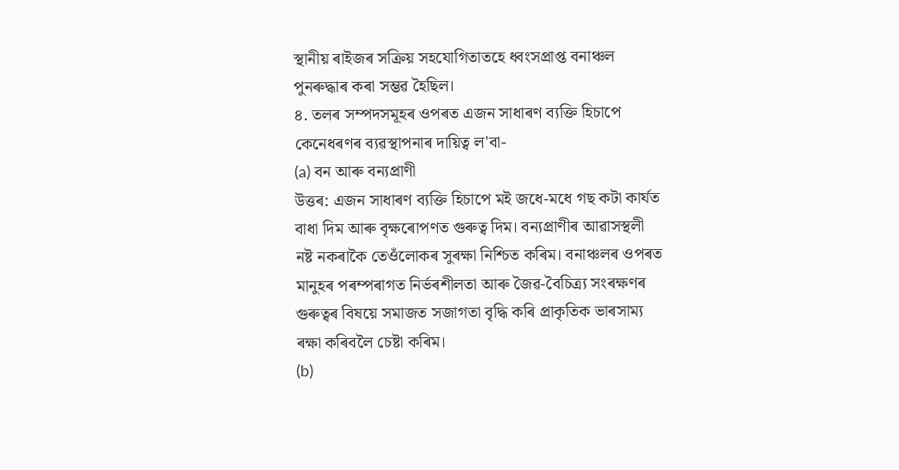স্থানীয় ৰাইজৰ সক্ৰিয় সহযোগিতাতহে ধ্বংসপ্ৰাপ্ত বনাঞ্চল পুনৰুদ্ধাৰ কৰা সম্ভৱ হৈছিল।
৪. তলৰ সম্পদসমূহৰ ওপৰত এজন সাধাৰণ ব্যক্তি হিচাপে কেনেধৰণৰ ব্যৱস্থাপনাৰ দায়িত্ব ল'বা-
(a) বন আৰু বন্যপ্রাণী
উত্তৰ: এজন সাধাৰণ ব্যক্তি হিচাপে মই জধে-মধে গছ কটা কাৰ্যত বাধা দিম আৰু বৃক্ষৰোপণত গুৰুত্ব দিম। বন্যপ্ৰাণীৰ আৱাসস্থলী নষ্ট নকৰাকৈ তেওঁলোকৰ সুৰক্ষা নিশ্চিত কৰিম। বনাঞ্চলৰ ওপৰত মানুহৰ পৰম্পৰাগত নিৰ্ভৰশীলতা আৰু জৈৱ-বৈচিত্ৰ্য সংৰক্ষণৰ গুৰুত্বৰ বিষয়ে সমাজত সজাগতা বৃদ্ধি কৰি প্ৰাকৃতিক ভাৰসাম্য ৰক্ষা কৰিবলৈ চেষ্টা কৰিম।
(b)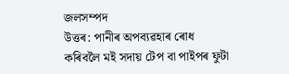জলসম্পদ
উত্তৰ: পানীৰ অপব্যৱহাৰ ৰোধ কৰিবলৈ মই সদায় টেপ বা পাইপৰ ফুটা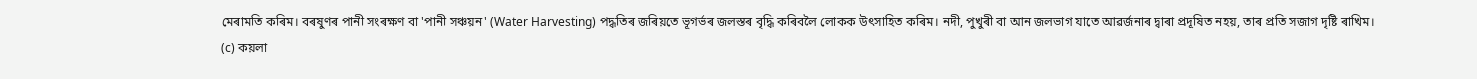মেৰামতি কৰিম। বৰষুণৰ পানী সংৰক্ষণ বা 'পানী সঞ্চয়ন' (Water Harvesting) পদ্ধতিৰ জৰিয়তে ভূগৰ্ভৰ জলস্তৰ বৃদ্ধি কৰিবলৈ লোকক উৎসাহিত কৰিম। নদী, পুখুৰী বা আন জলভাগ যাতে আৱৰ্জনাৰ দ্বাৰা প্ৰদূষিত নহয়, তাৰ প্ৰতি সজাগ দৃষ্টি ৰাখিম।
(c) কয়লা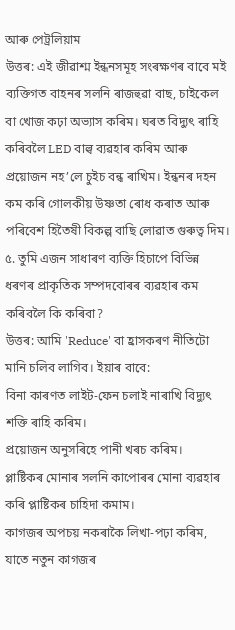আৰু পেট্রলিয়াম
উত্তৰ: এই জীৱাশ্ম ইন্ধনসমূহ সংৰক্ষণৰ বাবে মই ব্যক্তিগত বাহনৰ সলনি ৰাজহুৱা বাছ, চাইকেল বা খোজ কঢ়া অভ্যাস কৰিম। ঘৰত বিদ্যুৎ ৰাহি কৰিবলৈ LED বাল্ব ব্যৱহাৰ কৰিম আৰু প্ৰয়োজন নহ’লে চুইচ বন্ধ ৰাখিম। ইন্ধনৰ দহন কম কৰি গোলকীয় উষ্ণতা ৰোধ কৰাত আৰু পৰিবেশ হিতৈষী বিকল্প বাছি লোৱাত গুৰুত্ব দিম।
৫. তুমি এজন সাধাৰণ ব্যক্তি হিচাপে বিভিন্ন ধৰণৰ প্ৰাকৃতিক সম্পদবোৰৰ ব্যৱহাৰ কম কৰিবলৈ কি কৰিবা?
উত্তৰ: আমি 'Reduce' বা হ্ৰাসকৰণ নীতিটো মানি চলিব লাগিব। ইয়াৰ বাবে:
বিনা কাৰণত লাইট-ফেন চলাই নাৰাখি বিদ্যুৎ শক্তি ৰাহি কৰিম।
প্ৰয়োজন অনুসৰিহে পানী খৰচ কৰিম।
প্লাষ্টিকৰ মোনাৰ সলনি কাপোৰৰ মোনা ব্যৱহাৰ কৰি প্লাষ্টিকৰ চাহিদা কমাম।
কাগজৰ অপচয় নকৰাকৈ লিখা-পঢ়া কৰিম, যাতে নতুন কাগজৰ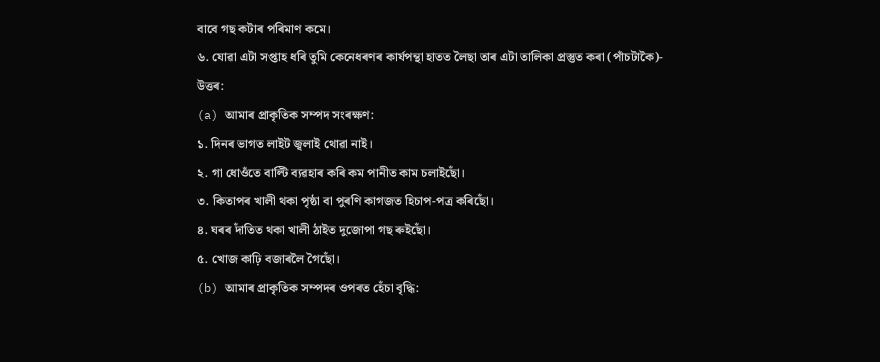বাবে গছ কটাৰ পৰিমাণ কমে।
৬. যোৱা এটা সপ্তাহ ধৰি তুমি কেনেধৰণৰ কাৰ্যপন্থা হাতত লৈছা তাৰ এটা তালিকা প্রস্তুত কৰা (পাঁচটাকৈ)-
উত্তৰ:
(a) আমাৰ প্ৰাকৃতিক সম্পদ সংৰক্ষণ:
১. দিনৰ ভাগত লাইট জ্বলাই থোৱা নাই।
২. গা ধোওঁতে বাল্টি ব্যৱহাৰ কৰি কম পানীত কাম চলাইছোঁ।
৩. কিতাপৰ খালী থকা পৃষ্ঠা বা পুৰণি কাগজত হিচাপ-পত্ৰ কৰিছোঁ।
৪. ঘৰৰ দাঁতিত থকা খালী ঠাইত দুজোপা গছ ৰুইছোঁ।
৫. খোজ কাঢ়ি বজাৰলৈ গৈছোঁ।
(b) আমাৰ প্ৰাকৃতিক সম্পদৰ ওপৰত হেঁচা বৃদ্ধি: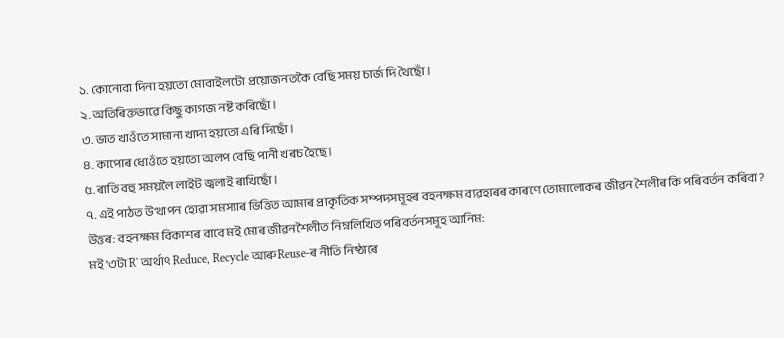১. কোনোবা দিনা হয়তো মোবাইলটো প্ৰয়োজনতকৈ বেছি সময় চাৰ্জ দি থৈছোঁ।
২. অতিৰিক্তভাৱে কিছু কাগজ নষ্ট কৰিছোঁ।
৩. ভাত খাওঁতে সামান্য খাদ্য হয়তো এৰি দিছোঁ।
৪. কাপোৰ ধোওঁতে হয়তো অলপ বেছি পানী খৰচ হৈছে।
৫. ৰাতি বহু সময়লৈ লাইট জ্বলাই ৰাখিছোঁ।
৭. এই পাঠত উত্থাপন হোৱা সমস্যাৰ ভিত্তিত আমাৰ প্রাকৃতিক সম্পদসমূহৰ বহনক্ষম ব্যৱহাৰৰ কাৰণে তোমালোকৰ জীৱন শৈলীৰ কি পৰিবৰ্তন কৰিবা?
উত্তৰ: বহনক্ষম বিকাশৰ বাবে মই মোৰ জীৱনশৈলীত নিম্নলিখিত পৰিবৰ্তনসমূহ আনিম:
মই '৩টা R' অৰ্থাৎ Reduce, Recycle আৰু Reuse-ৰ নীতি নিষ্ঠাৰে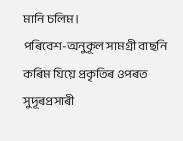মানি চলিম।
পৰিবেশ-অনুকূল সামগ্ৰী বাছনি কৰিম যিয়ে প্ৰকৃতিৰ ওপৰত সুদূৰপ্ৰসাৰী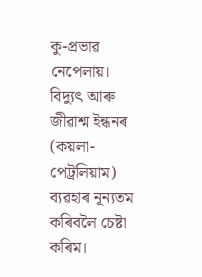কু-প্ৰভাৱ নেপেলায়।
বিদ্যুৎ আৰু জীৱাশ্ম ইন্ধনৰ (কয়লা-পেট্ৰলিয়াম) ব্যৱহাৰ নূন্যতম কৰিবলৈ চেষ্টা কৰিম।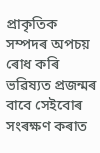প্ৰাকৃতিক সম্পদৰ অপচয় ৰোধ কৰি ভৱিষ্যত প্ৰজন্মৰ বাবে সেইবোৰ সংৰক্ষণ কৰাত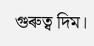গুৰুত্ব দিম।